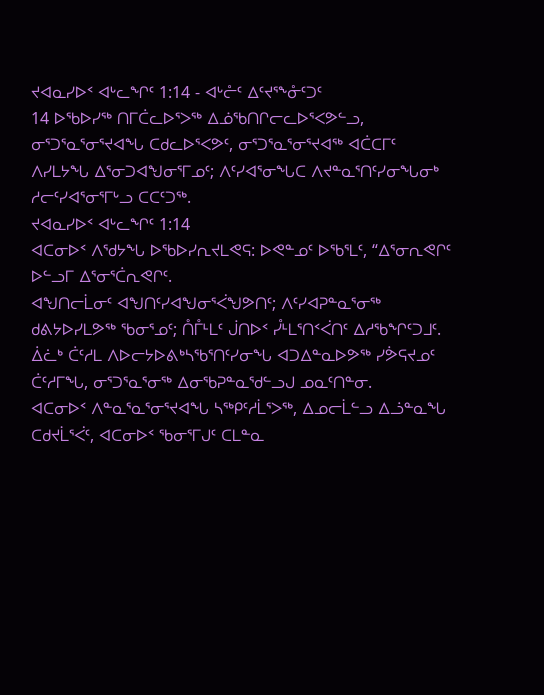ᔪᐊᓇᓯᐅᑉ ᐊᒡᓚᖏᑦ 1:14 - ᐊᒡᓔᑦ ᐃᑦᔪᕐᖕᓁᑦᑐᑦ
14 ᐅᖃᐅᓯᖅ ᑎᒥᑖᓚᐅᕐᐳᖅ ᐃᓅᖃᑎᒋᓕᓚᐅᕐᐸᕗᓪᓗ, ᓂᕐᑐᕐᓇᕐᓂᕐᔪᐊᖓ ᑕᑯᓚᐅᕐᐸᕗᑦ, ᓂᕐᑐᕐᓇᕐᓂᕐᔪᐊᖅ ᐊᑖᑕᒥᑦ ᐱᓯᒪᔭᖓ ᐃᕐᓂᑐᐊᖑᓂᕐᒥᓄᑦ; ᐱᑦᓯᐊᕐᓂᖓᑕ ᐱᔪᓐᓇᕐᑎᑦᓯᓂᖓᓂᒃ ᓱᓕᑦᓯᐊᕐᓂᕐᒥᒡᓗ ᑕᑕᑦᑐᖅ.
ᔪᐊᓇᓯᐅᑉ ᐊᒡᓚᖏᑦ 1:14
ᐊᑕᓂᐅᑉ ᐱᖁᔭᖓ ᐅᖃᐅᓯᕆᔪᒪᕙᕋ: ᐅᕙᓐᓄᑦ ᐅᖃᕐᒪᑦ, “ᐃᕐᓂᕆᕙᒋᑦ ᐅᓪᓗᒥ ᐃᕐᓂᕐᑖᕆᕙᒋᑦ.
ᐊᖑᑎᓕᒫᓂᑦ ᐊᖑᑎᑦᓯᐊᖑᓂᕐᐹᖑᕗᑎᑦ; ᐱᑦᓯᐊᕈᓐᓇᕐᓂᖅ ᑯᕕᔭᐅᓯᒪᕗᖅ ᖃᓂᕐᓄᑦ; ᑍᒤᒻᒪᑦ ᒎᑎᐅᑉ ᓮᒻᒪᕐᑎᑉᐹᑎᑦ ᐃᓱᖃᖏᑦᑐᒧᑦ.
ᐄᓛᒃ ᑖᑦᓱᒪ ᐱᐅᓕᔭᐅᕕᒃᓴᖃᕐᑎᑦᓯᓂᖓ ᐊᑐᐃᓐᓇᐅᕗᖅ ᓯᕘᕋᔪᓄᑦ ᑖᑦᓱᒥᖓ, ᓂᕐᑐᕐᓇᕐᓂᖅ ᐃᓂᖃᕈᓐᓇᖁᓪᓗᒍ ᓄᓇᑦᑎᓐᓂ.
ᐊᑕᓂᐅᑉ ᐱᓐᓇᕐᓇᕐᓂᕐᔪᐊᖓ ᓴᖅᑭᑦᓱᒫᕐᐳᖅ, ᐃᓄᓕᒫᓪᓗ ᐃᓘᓐᓇᖓ ᑕᑯᔪᒫᕐᐹᑦ, ᐊᑕᓂᐅᑉ ᖃᓂᕐᒥᒍᑦ ᑕᒪᓐᓇ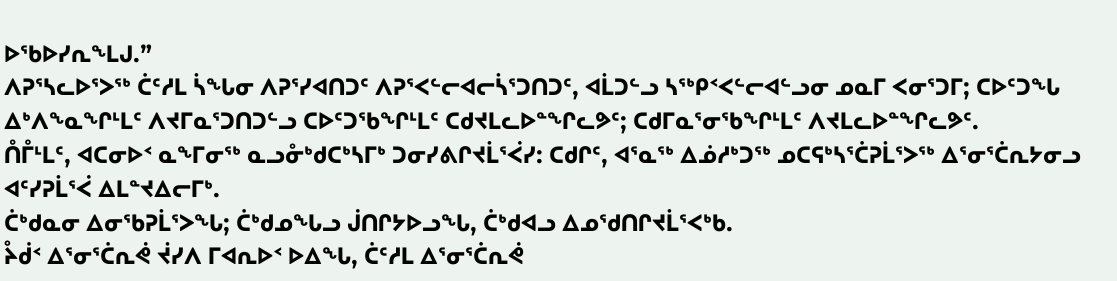ᐅᖃᐅᓯᕆᖕᒪᒍ.”
ᐱᕈᕐᓴᓚᐅᕐᐳᖅ ᑖᑦᓱᒪ ᓵᖓᓂ ᐱᕈᕐᓯᐊᑎᑐᑦ ᐱᕈᕐᐸᓪᓕᐊᓕᓵᕐᑐᑎᑐᑦ, ᐊᒫᑐᓪᓗ ᓴᖅᑭᑉᐸᓪᓕᐊᓪᓗᓂ ᓄᓇᒥ ᐸᓂᕐᑐᒥ; ᑕᐅᑦᑐᖓ ᐃᒃᐱᖕᓇᖏᒻᒪᑦ ᐱᔪᒥᓇᕐᑐᑎᑐᓪᓗ ᑕᐅᑦᑐᖃᖏᒻᒪᑦ ᑕᑯᔪᒪᓚᐅᓐᖏᓚᕗᑦ; ᑕᑯᒥᓇᕐᓂᖃᖏᒻᒪᑦ ᐱᔪᒪᓚᐅᓐᖏᓚᕗᑦ.
ᑍᒤᒻᒪᑦ, ᐊᑕᓂᐅᑉ ᓇᖕᒥᓂᖅ ᓇᓗᓁᒃᑯᑕᒃᓴᒥᒃ ᑐᓂᓯᕕᒋᔪᒫᕐᐹᓯ: ᑕᑯᒋᑦ, ᐊᕐᓇᖅ ᐃᓅᓱᒃᑐᖅ ᓄᑕᕋᒃᓴᕐᑖᕈᒫᕐᐳᖅ ᐃᕐᓂᕐᑖᕆᔭᓂᓗ ᐊᑦᓯᕈᒫᕐᐹ ᐃᒪᓐᔪᐃᓕᒥᒃ.
ᑖᒃᑯᓇᓂ ᐃᓂᖃᕈᒫᕐᐳᖓ; ᑖᒃᑯᓄᖓᓗ ᒎᑎᒋᔭᐅᓗᖓ, ᑖᒃᑯᐊᓗ ᐃᓄᖁᑎᒋᔪᒫᕐᐸᒃᑲ.
ᔧᑰᑉ ᐃᕐᓂᕐᑖᕆᕚ ᔫᓯᐱ ᒥᐊᕆᐅᑉ ᐅᐃᖓ, ᑖᑦᓱᒪ ᐃᕐᓂᕐᑖᕆᕚ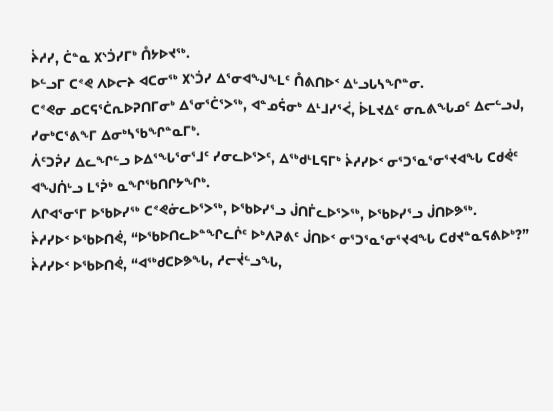ᔩᓱᓯ, ᑖᓐᓇ ᙭ᔅᑑᓯᒥᒃ ᑍᔭᐅᔪᖅ.
ᐅᓪᓗᒥ ᑕᕝᕙ ᐱᐅᓕᔨ ᐊᑕᓂᖅ ᙭ᔅᑑᓯ ᐃᕐᓂᐊᖑᖕᒪᑦ ᑍᕕᑎᐅᑉ ᐃᒡᓗᒐᓴᖏᓐᓂ.
ᑕᕝᕙᓂ ᓄᑕᕋᕐᑖᕆᐅᕈᑎᒥᓂᒃ ᐃᕐᓂᕐᑖᕐᐳᖅ, ᐊᓐᓄᕌᓂᒃ ᐃᒻᒧᓯᕐᐹ, ᐆᒪᔪᐃᑦ ᓂᕆᕕᖓᓄᑦ ᐃᓕᓪᓗᒍ, ᓯᓂᒃᑕᕐᕕᖕᒥ ᐃᓂᒃᓴᖃᖏᓐᓇᒥᒃ.
ᐲᑦᑐᕉᓯ ᐃᓚᖏᓪᓗ ᐅᐃᕐᖓᕐᓂᕐᒧᑦ ᓯᓂᓚᐅᕐᐳᑦ, ᐃᖅᑯᒻᒪᕋᒥᒃ ᔩᓱᓯᐅᑉ ᓂᕐᑐᕐᓇᕐᓂᕐᔪᐊᖓ ᑕᑯᕚᑦ ᐊᖑᑏᒡᓗ ᒪᕐᕉᒃ ᓇᖏᖃᑎᒋᔭᖏᒃ.
ᐱᒋᐊᕐᓂᕐᒥ ᐅᖃᐅᓯᖅ ᑕᕝᕙᓃᓚᐅᕐᐳᖅ, ᐅᖃᐅᓯᕐᓗ ᒎᑎᒦᓚᐅᕐᐳᖅ, ᐅᖃᐅᓯᕐᓗ ᒎᑎᐅᕗᖅ.
ᔩᓱᓯᐅᑉ ᐅᖃᐅᑎᕚ, “ᐅᖃᐅᑎᓚᐅᓐᖏᓚᒌᑦ ᐅᒃᐱᕈᕕᑦ ᒎᑎᐅᑉ ᓂᕐᑐᕐᓇᕐᓂᕐᔪᐊᖓ ᑕᑯᔪᓐᓇᕋᕕᐅᒃ?”
ᔩᓱᓯᐅᑉ ᐅᖃᐅᑎᕚ, “ᐊᖅᑯᑕᐅᕗᖓ, ᓱᓕᔫᓪᓗᖓ,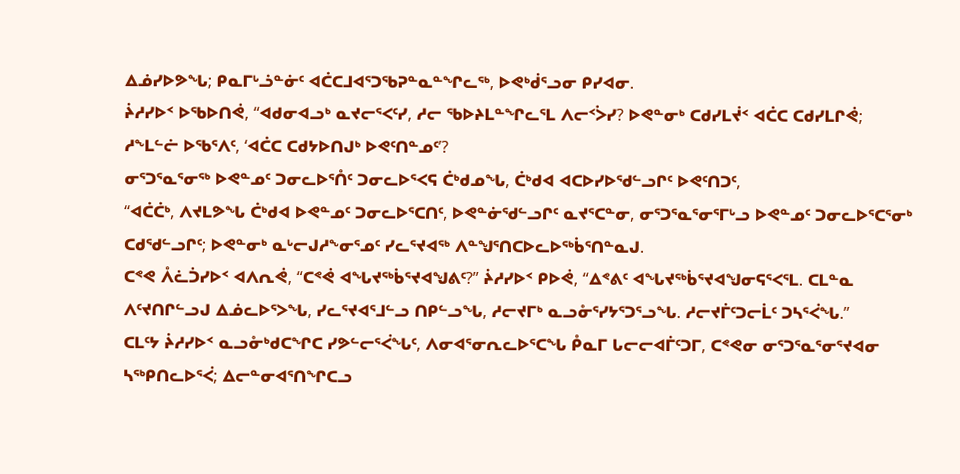ᐃᓅᓯᐅᕗᖓ; ᑭᓇᒥᒡᓘᓐᓃᑦ ᐊᑖᑕᒧᐊᕐᑐᖃᕈᓐᓇᓐᖏᓚᖅ, ᐅᕙᒃᑰᕐᓗᓂ ᑭᓯᐊᓂ.
ᔩᓱᓯᐅᑉ ᐅᖃᐅᑎᕚ, “ᐊᑯᓂᐊᓗᒃ ᓇᔪᓕᕐᐸᑦᓯ, ᓱᓕ ᖃᐅᔨᒪᓐᖏᓚᕐᒪ ᐱᓕᑉᐴᓯ? ᐅᕙᓐᓂᒃ ᑕᑯᓯᒪᔫᑉ ᐊᑖᑕ ᑕᑯᓯᒪᒋᕚ; ᓱᖕᒪᓪᓖ ᐅᖃᕐᐱᑦ, ‘ᐊᑖᑕ ᑕᑯᔭᐅᑎᒍᒃ ᐅᕙᑦᑎᓐᓄᑦ’?
ᓂᕐᑐᕐᓇᕐᓂᖅ ᐅᕙᓐᓄᑦ ᑐᓂᓚᐅᕐᑍᑦ ᑐᓂᓚᐅᕐᐸᕋ ᑖᒃᑯᓄᖓ, ᑖᒃᑯᐊ ᐊᑕᐅᓯᐅᖁᓪᓗᒋᑦ ᐅᕙᑦᑎᑐᑦ,
“ᐊᑖᑖᒃ, ᐱᔪᒪᕗᖓ ᑖᒃᑯᐊ ᐅᕙᓐᓄᑦ ᑐᓂᓚᐅᕐᑕᑎᑦ, ᐅᕙᓐᓃᖁᓪᓗᒋᑦ ᓇᔪᕐᑕᓐᓂ, ᓂᕐᑐᕐᓇᕐᓂᕐᒥᒡᓗ ᐅᕙᓐᓄᑦ ᑐᓂᓚᐅᕐᑕᕐᓂᒃ ᑕᑯᖁᓪᓗᒋᑦ; ᐅᕙᓐᓂᒃ ᓇᒡᓕᒍᓱᖕᓂᕐᓄᑦ ᓯᓚᕐᔪᐊᖅ ᐱᓐᖑᕐᑎᑕᐅᓚᐅᖅᑳᕐᑎᓐᓇᒍ.
ᑕᕝᕙ ᐰᓛᑑᓯᐅᑉ ᐊᐱᕆᕚ, “ᑕᕝᕚ ᐊᖓᔪᖅᑳᕐᔪᐊᖑᕕᑦ?” ᔩᓱᓯᐅᑉ ᑭᐅᕚ, “ᐃᕝᕕᑦ ᐊᖓᔪᖅᑳᕐᔪᐊᖑᓂᕋᕐᐸᕐᒪ. ᑕᒪᓐᓇ ᐱᑦᔪᑎᒋᓪᓗᒍ ᐃᓅᓚᐅᕐᐳᖓ, ᓯᓚᕐᔪᐊᕐᒧᓪᓗ ᑎᑭᓪᓗᖓ, ᓱᓕᔪᒥᒃ ᓇᓗᓁᕐᓯᔭᕐᑐᕐᓗᖓ. ᓱᓕᔪᒦᑦᑐᓕᒫᑦ ᑐᓴᕐᐹᖓ.”
ᑕᒪᑦᔭ ᔩᓱᓯᐅᑉ ᓇᓗᓁᒃᑯᑕᖏᑕ ᓯᕗᓪᓕᕐᐹᖓᑦ, ᐱᓂᐊᕐᓂᕆᓚᐅᕐᑕᖓ ᑬᓇᒥ ᒐᓕᓕᐊᒦᑦᑐᒥ, ᑕᕝᕙᓂ ᓂᕐᑐᕐᓇᕐᓂᕐᔪᐊᓂ ᓴᖅᑭᑎᓚᐅᕐᐹ; ᐃᓕᓐᓂᐊᕐᑎᖏᑕᓗ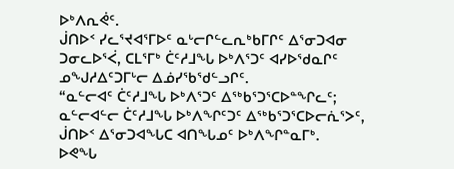ᐅᒃᐱᕆᕚᑦ.
ᒎᑎᐅᑉ ᓯᓚᕐᔪᐊᕐᒥᐅᑦ ᓇᒡᓕᒋᓪᓚᕆᒃᑲᒥᒋᑦ ᐃᕐᓂᑐᐊᓂ ᑐᓂᓚᐅᕐᐹ, ᑕᒪᕐᒥᒃ ᑖᑦᓱᒧᖓ ᐅᒃᐱᕐᑐᑦ ᐊᓯᐅᖁᓇᒋᑦ ᓄᖑᓱᐃᑦᑐᒥᒡᓕ ᐃᓅᓯᖃᖁᓪᓗᒋᑦ.
“ᓇᓪᓕᐊᑦ ᑖᑦᓱᒧᖓ ᐅᒃᐱᕐᑐᑦ ᐃᖅᑲᕐᑐᕐᑕᐅᓐᖏᓚᑦ; ᓇᓪᓕᐊᓪᓕ ᑖᑦᓱᒧᖓ ᐅᒃᐱᖏᑦᑐᑦ ᐃᖅᑲᕐᑐᕐᑕᐅᓕᕇᕐᐳᑦ, ᒎᑎᐅᑉ ᐃᕐᓂᑐᐊᖓᑕ ᐊᑎᖓᓄᑦ ᐅᒃᐱᖏᓐᓇᒥᒃ.
ᐅᕙᖓ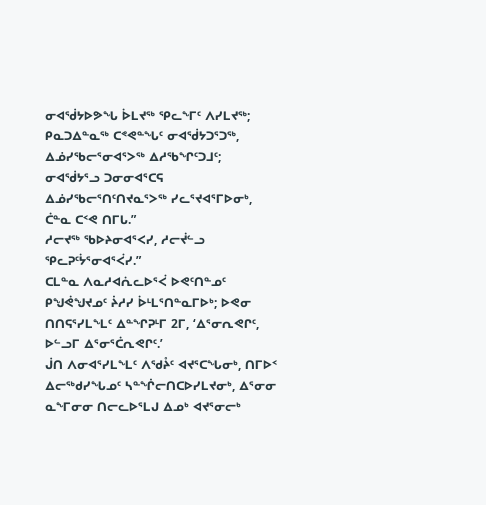ᓂᐊᖂᔭᐅᕗᖓ ᐆᒪᔪᖅ ᕿᓚᖕᒥᑦ ᐱᓯᒪᔪᖅ; ᑭᓇᑐᐃᓐᓇᖅ ᑕᕝᕙᓐᖓᑦ ᓂᐊᖂᔭᑐᕐᑐᖅ, ᐃᓅᓯᖃᓕᕐᓂᐊᕐᐳᖅ ᐃᓱᖃᖏᑦᑐᒧᑦ; ᓂᐊᖂᔭᕐᓗ ᑐᓂᓂᐊᕐᑕᕋ ᐃᓅᓯᖃᓕᕐᑎᑦᑎᔪᓇᕐᐳᖅ ᓯᓚᕐᔪᐊᕐᒥᐅᓂᒃ, ᑖᓐᓇ ᑕᑉᕙ ᑎᒥᒐ.”
ᓱᓕᔪᖅ ᖃᐅᔨᓂᐊᕐᐸᓯ, ᓱᓕᔫᓪᓗ ᕿᓚᕈᑦᔮᕐᓂᐊᕐᐹᓯ.”
ᑕᒪᓐᓇ ᐱᓇᓱᐊᕇᓚᐅᕐᐹ ᐅᕙᑦᑎᓐᓄᑦ ᑭᖑᕚᖑᔪᓄᑦ ᔩᓱᓯ ᐆᒻᒪᕐᑎᓐᓇᒥᐅᒃ; ᐅᕙᓂ ᑎᑎᕋᕐᓯᒪᖕᒪᑦ ᐃᓐᖏᕈᒻᒥ 2ᒥ, ‘ᐃᕐᓂᕆᕙᒋᑦ, ᐅᓪᓗᒥ ᐃᕐᓂᕐᑖᕆᕙᒋᑦ.’
ᒎᑎ ᐱᓂᐊᕐᓯᒪᖕᒪᑦ ᐱᖁᔧᑦ ᐊᔪᕐᑕᖓᓂᒃ, ᑎᒥᐅᑉ ᐃᓕᖅᑯᓯᖓᓄᑦ ᓴᓐᖐᓕᑎᑕᐅᓯᒪᔪᓂᒃ, ᐃᕐᓂᓂ ᓇᖕᒥᓂᓂ ᑎᓕᓚᐅᕐᒪᒍ ᐃᓄᒃ ᐊᔪᕐᓂᓕᒃ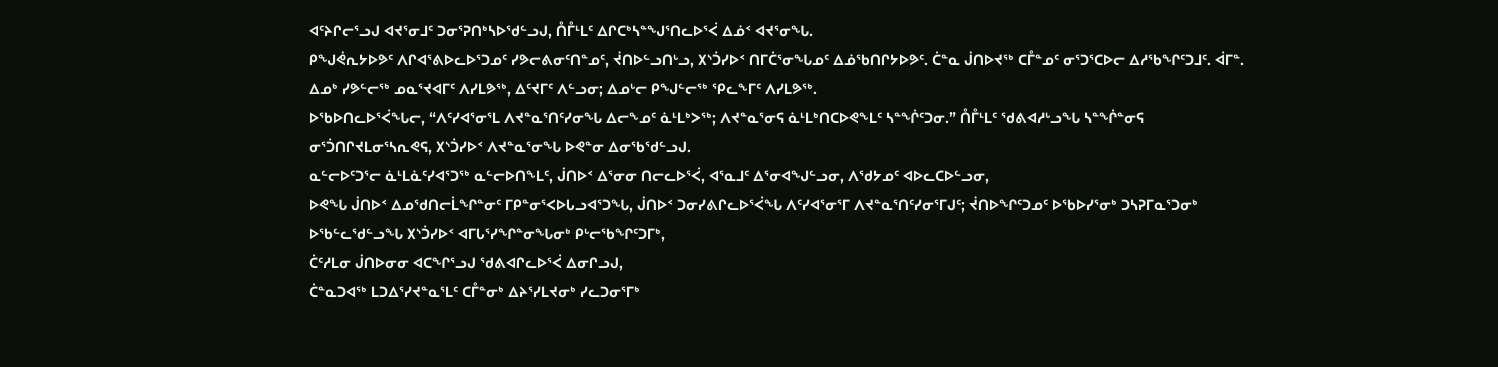ᐊᑦᔨᒋᓕᕐᓗᒍ ᐊᔪᕐᓂᒧᑦ ᑐᓂᕐᕈᑎᒃᓴᐅᖁᓪᓗᒍ, ᑍᒤᒻᒪᑦ ᐃᒋᑕᒃᓴᓐᖑᕐᑎᓚᐅᕐᐹ ᐃᓅᑉ ᐊᔪᕐᓂᖓ.
ᑭᖑᕚᕆᔭᐅᕗᑦ ᐱᒋᐊᕐᕕᐅᓚᐅᕐᑐᓄᑦ ᓯᕗᓕᕕᓂᑦᑎᓐᓄᑦ, ᔫᑎᐅᓪᓗᑎᒡᓗ, ᙭ᔅᑑᓯᐅᑉ ᑎᒥᑖᕐᓂᖓᓄᑦ ᐃᓅᖃᑎᒋᔭᐅᕗᑦ. ᑖᓐᓇ ᒎᑎᐅᔪᖅ ᑕᒤᓐᓄᑦ ᓂᕐᑐᕐᑕᐅᓕ ᐃᓱᖃᖏᑦᑐᒧᑦ. ᐋᒥᓐ.
ᐃᓄᒃ ᓯᕗᓪᓕᖅ ᓄᓇᕐᔪᐊᒥᑦ ᐱᓯᒪᕗᖅ, ᐃᑦᔪᒥᑦ ᐱᓪᓗᓂ; ᐃᓄᒡᓕ ᑭᖑᓪᓕᖅ ᕿᓚᖕᒥᑦ ᐱᓯᒪᕗᖅ.
ᐅᖃᐅᑎᓚᐅᕐᐹᖓᓕ, “ᐱᑦᓯᐊᕐᓂᕐᒪ ᐱᔪᓐᓇᕐᑎᑦᓯᓂᖓ ᐃᓕᖕᓄᑦ ᓈᒻᒪᒃᐳᖅ; ᐱᔪᓐᓇᕐᓂᕋ ᓈᒻᒪᒃᑎᑕᐅᕙᖕᒪᑦ ᓴᓐᖐᑦᑐᓂ.” ᑍᒤᒻᒪᑦ ᖁᕕᐊᓱᒡᓗᖓ ᓴᓐᖐᓐᓂᕋ ᓂᕐᑑᑎᒋᔪᒪᓂᕐᓴᕆᕙᕋ, ᙭ᔅᑑᓯᐅᑉ ᐱᔪᓐᓇᕐᓂᖓ ᐅᕙᓐᓂ ᐃᓂᖃᖁᓪᓗᒍ.
ᓇᓪᓕᐅᑦᑐᕐᓕ ᓈᒻᒪᓈᑦᓯᐊᕐᑐᖅ ᓇᓪᓕᐅᑎᖕᒪᑦ, ᒎᑎᐅᑉ ᐃᕐᓂᓂ ᑎᓕᓚᐅᕐᐹ, ᐊᕐᓇᒧᑦ ᐃᕐᓂᐊᖑᓪᓗᓂ, ᐱᖁᔭᓄᑦ ᐊᐅᓚᑕᐅᓪᓗᓂ,
ᐅᕙᖓ ᒎᑎᐅᑉ ᐃᓄᖁᑎᓕᒫᖏᓐᓂᑦ ᒥᑭᓐᓂᕐᐸᐅᒐᓗᐊᕐᑐᖓ, ᒎᑎᐅᑉ ᑐᓂᓯᕕᒋᓚᐅᕐᐹᖓ ᐱᑦᓯᐊᕐᓂᕐᒥ ᐱᔪᓐᓇᕐᑎᑦᓯᓂᕐᒥᒍᑦ; ᔫᑎᐅᖏᑦᑐᓄᑦ ᐅᖃᐅᓯᕐᓂᒃ ᑐᓴᕈᒥᓇᕐᑐᓂᒃ ᐅᖃᓪᓚᖁᓪᓗᖓ ᙭ᔅᑑᓯᐅᑉ ᐊᒥᒐᕐᓯᖏᓐᓂᖓᓂᒃ ᑭᒡᓕᖃᖏᑦᑐᒥᒃ,
ᑖᑦᓱᒪᓂ ᒎᑎᐅᓂᓂ ᐊᑕᖏᕐᓗᒍ ᖁᕕᐊᒋᓚᐅᕐᐹ ᐃᓂᒋᓗᒍ,
ᑖᓐᓇᑐᐊᖅ ᒪᑐᐃᕐᓯᔪᓐᓇᕐᒪᑦ ᑕᒤᓐᓂᒃ ᐃᔨᕐᓯᒪᔪᓂᒃ ᓯᓚᑐᓂᕐᒥᒃ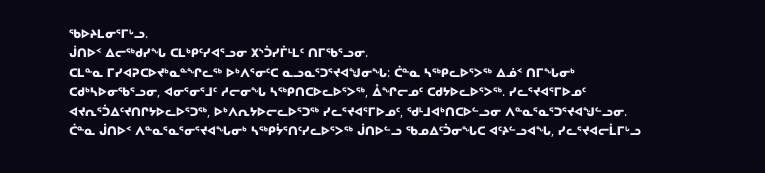ᖃᐅᔨᒪᓂᕐᒥᒡᓗ.
ᒎᑎᐅᑉ ᐃᓕᖅᑯᓯᖓ ᑕᒪᒃᑭᑦᓯᐊᕐᓗᓂ ᙭ᔅᑑᓯᒦᒻᒪᑦ ᑎᒥᖃᕐᓗᓂ.
ᑕᒪᓐᓇ ᒥᓯᐊᕈᑕᐅᔪᒃᓇᓐᖏᓚᖅ ᐅᒃᐱᕐᓂᑦᑕ ᓇᓗᓇᕐᑐᕐᔪᐊᖑᓂᖓ: ᑖᓐᓇ ᓴᖅᑭᓚᐅᕐᐳᖅ ᐃᓅᑉ ᑎᒥᖓᓂᒃ ᑕᑯᒃᓴᐅᓂᖃᕐᓗᓂ, ᐊᓂᕐᓂᕐᒧᑦ ᓱᓕᓂᖓ ᓴᖅᑭᑎᑕᐅᓚᐅᕐᐳᖅ, ᐂᖏᓕᓄᑦ ᑕᑯᔭᐅᓚᐅᕐᐳᖅ. ᓯᓚᕐᔪᐊᕐᒥᐅᓄᑦ ᐊᔪᕆᕐᑑᐃᑦᔪᑎᒋᔭᐅᓚᐅᕐᑐᖅ, ᐅᒃᐱᕆᔭᐅᓕᓚᐅᕐᑐᖅ ᓯᓚᕐᔪᐊᕐᒥᐅᓄᑦ, ᖁᒻᒧᐊᒃᑎᑕᐅᓪᓗᓂ ᐱᓐᓇᕐᓇᕐᑐᕐᔪᐊᖑᓪᓗᓂ.
ᑖᓐᓇ ᒎᑎᐅᑉ ᐱᓐᓇᕐᓇᕐᓂᕐᔪᐊᖓᓂᒃ ᓴᖅᑭᔮᕐᑎᑦᓯᓚᐅᕐᐳᖅ ᒎᑎᐅᓪᓗ ᖃᓄᐃᑦᑑᓂᖓᑕ ᐊᑦᔨᓪᓗᐊᖓ, ᓯᓚᕐᔪᐊᓕᒫᒥᒡᓗ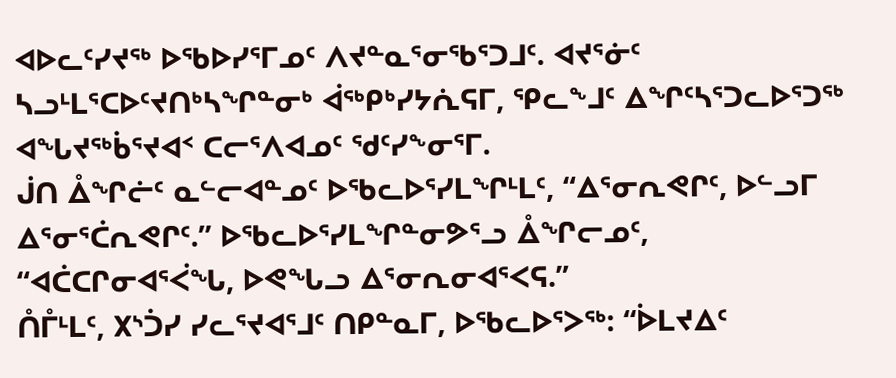ᐊᐅᓚᑦᓯᔪᖅ ᐅᖃᐅᓯᕐᒥᓄᑦ ᐱᔪᓐᓇᕐᓂᖃᕐᑐᒧᑦ. ᐊᔪᕐᓃᑦ ᓴᓗᒻᒪᕐᑕᐅᑦᔪᑎᒃᓴᖏᓐᓂᒃ ᐋᖅᑭᒃᓯᔭᕇᕋᒥ, ᕿᓚᖕᒧᑦ ᐃᖏᑦᓴᕐᑐᓚᐅᕐᑐᖅ ᐊᖓᔪᖅᑳᕐᔪᐊᑉ ᑕᓕᕐᐱᐊᓄᑦ ᖁᑦᓯᖕᓂᕐᒥ.
ᒎᑎ ᐂᖏᓖᑦ ᓇᓪᓕᐊᓐᓄᑦ ᐅᖃᓚᐅᕐᓯᒪᖏᒻᒪᑦ, “ᐃᕐᓂᕆᕙᒋᑦ, ᐅᓪᓗᒥ ᐃᕐᓂᕐᑖᕆᕙᒋᑦ.” ᐅᖃᓚᐅᕐᓯᒪᖏᓐᓂᕗᕐᓗ ᐂᖏᓕᓄᑦ, “ᐊᑖᑕᒋᓂᐊᕐᐹᖓ, ᐅᕙᖓᓗ ᐃᕐᓂᕆᓂᐊᕐᐸᕋ.”
ᑍᒤᒻᒪᑦ, ᙭ᔅᑑᓯ ᓯᓚᕐᔪᐊᕐᒧᑦ ᑎᑭᓐᓇᒥ, ᐅᖃᓚᐅᕐᐳᖅ: “ᐆᒪᔪᐃᑦ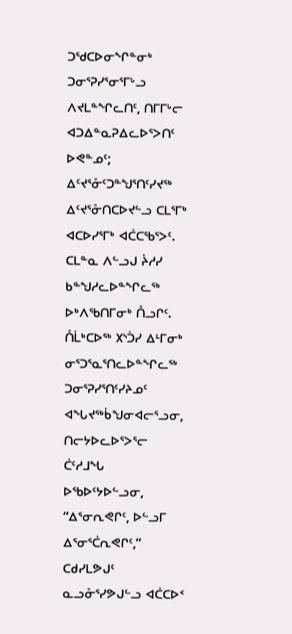ᑐᖁᑕᐅᓂᖏᓐᓂᒃ ᑐᓂᕐᕈᓯᕐᓂᕐᒥᒡᓗ ᐱᔪᒪᓐᖏᓚᑎᑦ, ᑎᒥᒥᒡᓕ ᐊᑐᐃᓐᓇᕈᐃᓚᐅᕐᐳᑎᑦ ᐅᕙᓐᓄᑦ;
ᐃᑦᔪᕐᓁᑦᑐᓐᖑᕐᑎᑦᓯᔪᖅ ᐃᑦᔪᕐᓁᑎᑕᐅᔪᓪᓗ ᑕᒪᕐᒥᒃ ᐊᑕᐅᓯᕐᒥᒃ ᐊᑖᑕᖃᕐᐳᑦ. ᑕᒪᓐᓇ ᐱᓪᓗᒍ ᔩᓱᓯ ᑲᓐᖑᓱᓚᐅᓐᖏᓚᖅ ᐅᒃᐱᖃᑎᒥᓂᒃ ᑍᓗᒋᑦ.
ᑍᒫᒃᑕᐅᖅ ᙭ᔅᑑᓯ ᐃᒻᒥᓂᒃ ᓂᕐᑐᕐᓇᕐᑎᓚᐅᓐᖏᓚᖅ ᑐᓂᕐᕈᓯᕐᑎᑦᓯᔨᓄᑦ ᐊᖓᔪᖅᑳᖑᓂᐊᓕᕐᓗᓂ, ᑎᓕᔭᐅᓚᐅᕐᐳᕐᓕ ᑖᑦᓱᒧᖓ ᐅᖃᐅᑦᔭᐅᓪᓗᓂ, “ᐃᕐᓂᕆᕙᒋᑦ, ᐅᓪᓗᒥ ᐃᕐᓂᕐᑖᕆᕙᒋᑦ,”
ᑕᑯᓯᒪᕗᒍᑦ ᓇᓗᓁᕐᓯᕗᒍᓪᓗ ᐊᑖᑕᐅᑉ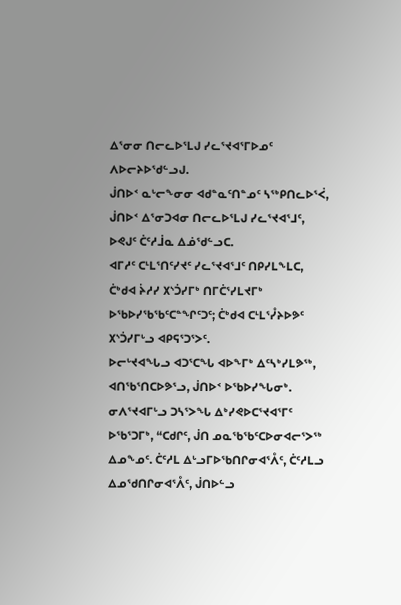ᐃᕐᓂᓂ ᑎᓕᓚᐅᕐᒪᒍ ᓯᓚᕐᔪᐊᕐᒥᐅᓄᑦ ᐱᐅᓕᔨᐅᖁᓪᓗᒍ.
ᒎᑎᐅᑉ ᓇᒡᓕᖕᓂᓂ ᐊᑯᓐᓇᑦᑎᓐᓄᑦ ᓴᖅᑭᑎᓚᐅᕐᐹ, ᒎᑎᐅᑉ ᐃᕐᓂᑐᐊᓂ ᑎᓕᓚᐅᕐᒪᒍ ᓯᓚᕐᔪᐊᕐᒧᑦ, ᐅᕙᒍᑦ ᑖᑦᓱᒨᓇ ᐃᓅᖁᓪᓗᑕ.
ᐊᒥᓱᑦ ᑕᒻᒪᕐᑎᑦᓯᔪᑦ ᓯᓚᕐᔪᐊᕐᒧᑦ ᑎᑭᓯᒪᖕᒪᑕ, ᑖᒃᑯᐊ ᔩᓱᓯ ᙭ᔅᑑᓯᒥᒃ ᑎᒥᑖᕐᓯᒪᔪᒥᒃ ᐅᖃᐅᓯᖃᖃᑦᑕᓐᖏᑦᑐᑦ; ᑖᒃᑯᐊ ᑕᒻᒪᕐᓮᔨᐅᕗᑦ ᙭ᔅᑑᓯᒥᒡᓗ ᐊᑭᕋᕐᑐᕐᐳᑦ.
ᐅᓕᒡᔪᐊᖓᓗ ᐊᑐᕐᑕᖓ ᐊᐅᖕᒥᒃ ᐃᑦᓴᒃᓯᒪᕗᖅ, ᐊᑎᖃᕐᑎᑕᐅᕗᕐᓗ, ᒎᑎᐅᑉ ᐅᖃᐅᓯᖓᓂᒃ.
ᓂᐱᕐᔪᐊᒥᒡᓗ ᑐᓴᕐᐳᖓ ᐃᒃᓯᕙᐅᑕᕐᔪᐊᕐᒥᑦ ᐅᖃᕐᑐᒥᒃ, “ᑕᑯᒋᑦ, ᒎᑎ ᓄᓇᖃᖃᑦᑕᐅᓂᐊᓕᕐᐳᖅ ᐃᓄᖕᓄᑦ. ᑖᑦᓱᒪ ᐃᒡᓗᒥᐅᖃᑎᒋᓂᐊᕐᐰᑦ, ᑖᑦᓱᒪᓗ ᐃᓄᖁᑎᒋᓂᐊᕐᐰᑦ, ᒎᑎᐅᓪᓗ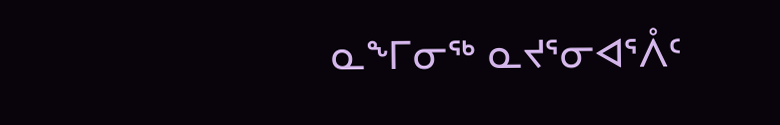ᓇᖕᒥᓂᖅ ᓇᔪᕐᓂᐊᕐᐰᑦ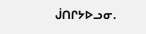ᒎᑎᒋᔭᐅᓗᓂ.